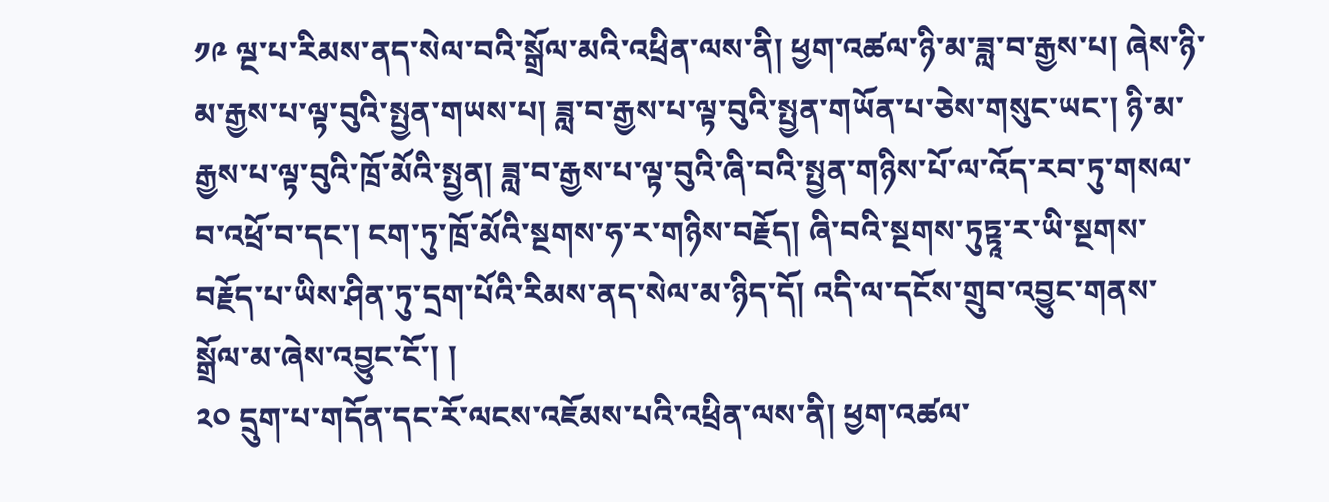༡༩ ལྔ་པ་རིམས་ནད་སེལ་བའི་སྒྲོལ་མའི་འཕྲིན་ལས་ནི། ཕྱག་འཚལ་ཉི་མ་ཟླ་བ་རྒྱས་པ། ཞེས་ཉི་མ་རྒྱས་པ་ལྟ་བུའི་སྤྱན་གཡས་པ། ཟླ་བ་རྒྱས་པ་ལྟ་བུའི་སྤྱན་གཡོན་པ་ཅེས་གསུང་ཡང་། ཉི་མ་རྒྱས་པ་ལྟ་བུའི་ཁྲོ་མོའི་སྤྱན། ཟླ་བ་རྒྱས་པ་ལྟ་བུའི་ཞི་བའི་སྤྱན་གཉིས་པོ་ལ་འོད་རབ་ཏུ་གསལ་བ་འཕྲོ་བ་དང་། ངག་ཏུ་ཁྲོ་མོའི་སྔགས་ཧ་ར་གཉིས་བརྗོད། ཞི་བའི་སྔགས་ཏུཏྟཱ་ར་ཡི་སྔགས་བརྗོད་པ་ཡིས་ཤིན་ཏུ་དྲག་པོའི་རིམས་ནད་སེལ་མ་ཉིད་དོ། འདི་ལ་དངོས་གྲུབ་འབྱུང་གནས་སྒྲོལ་མ་ཞེས་འབྱུང་ངོ་། །
༢༠ དྲུག་པ་གདོན་དང་རོ་ལངས་འཇོམས་པའི་འཕྲིན་ལས་ནི། ཕྱག་འཚལ་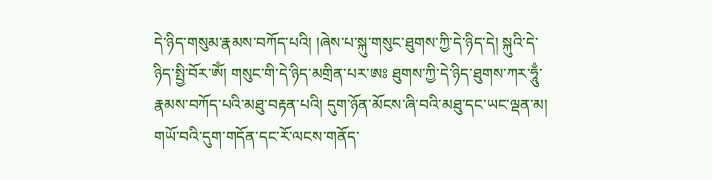དེ་ཉིད་གསུམ་རྣམས་བཀོད་པའི། །ཞེས་པ་སྐུ་གསུང་ཐུགས་ཀྱི་དེ་ཉིད་དེ། སྐུའི་དེ་ཉིད་སྤྱི་བོར་ཨོཾ། གསུང་གི་དེ་ཉིད་མགྲིན་པར་ཨཿ ཐུགས་ཀྱི་དེ་ཉིད་ཐུགས་ཀར་ཧཱུྃ་རྣམས་བཀོད་པའི་མཐུ་བརྟན་པའི། དུག་ཉོན་མོངས་ཞི་བའི་མཐུ་དང་ཡང་ལྡན་མ། གཡོ་བའི་དུག་གདོན་དང་རོ་ལངས་གནོད་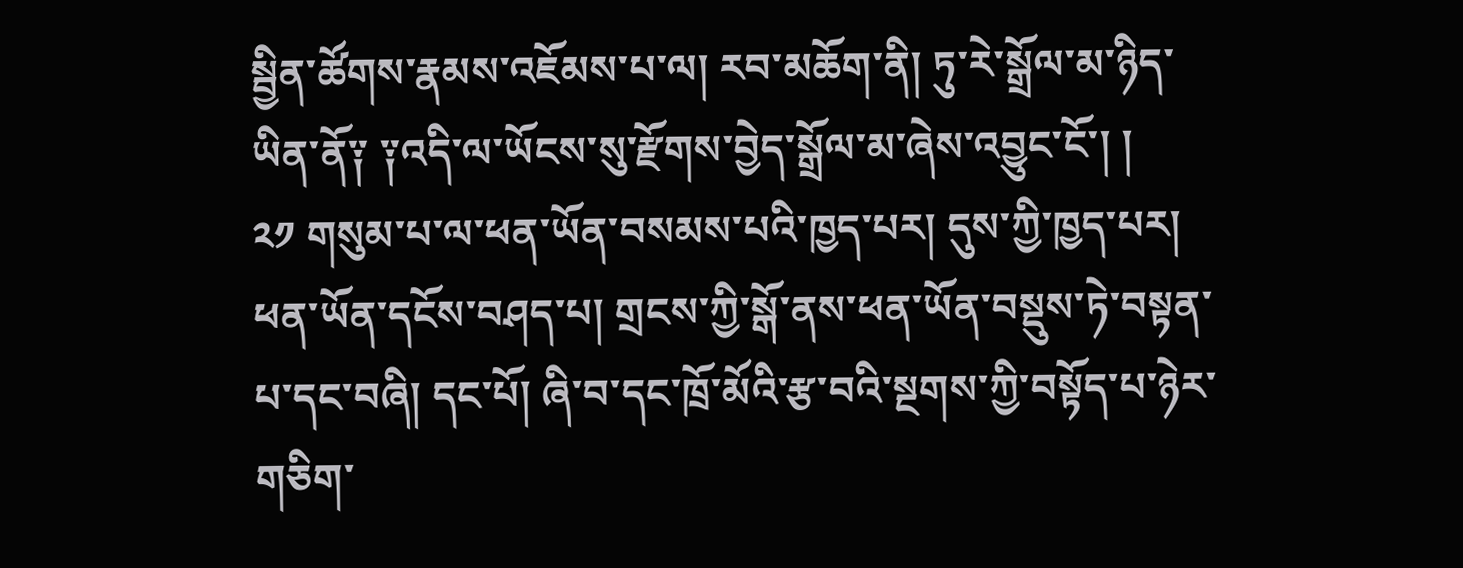སྦྱིན་ཚོགས་རྣམས་འཇོམས་པ་ལ། རབ་མཆོག་ནི། ཏུ་རེ་སྒྲོལ་མ་ཉིད་ཡིན་ནོ༑ ༑འདི་ལ་ཡོངས་སུ་རྫོགས་བྱེད་སྒྲོལ་མ་ཞེས་འབྱུང་ངོ་། །
༢༡ གསུམ་པ་ལ་ཕན་ཡོན་བསམས་པའི་ཁྱད་པར། དུས་ཀྱི་ཁྱད་པར། ཕན་ཡོན་དངོས་བཤད་པ། གྲངས་ཀྱི་སྒོ་ནས་ཕན་ཡོན་བསྡུས་ཏེ་བསྟན་པ་དང་བཞི། དང་པོ། ཞི་བ་དང་ཁྲོ་མོའི་རྩ་བའི་སྔགས་ཀྱི་བསྟོད་པ་ཉེར་གཅིག་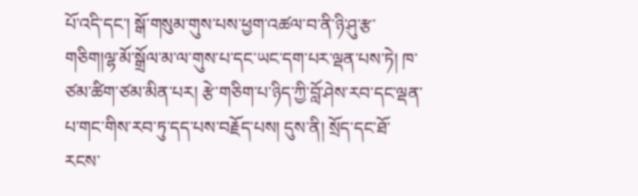པོ་འདི་དང་། སྒོ་གསུམ་གུས་པས་ཕྱག་འཚལ་བ་ནི་ཉི་ཤུ་རྩ་གཅིག།ལྷ་མོ་སྒྲོལ་མ་ལ་གུས་པ་དང་ཡང་དག་པར་ལྡན་པས་ཏེ། ཁ་ཙམ་ཚིག་ཙམ་མིན་པར། རྩེ་གཅིག་པ་ཉིད་ཀྱི་བློ་ཤེས་རབ་དང་ལྡན་པ་གང་གིས་རབ་ཏུ་དད་པས་བརྗོད་པས། དུས་ནི། སྲོད་དང་ཐོ་རངས་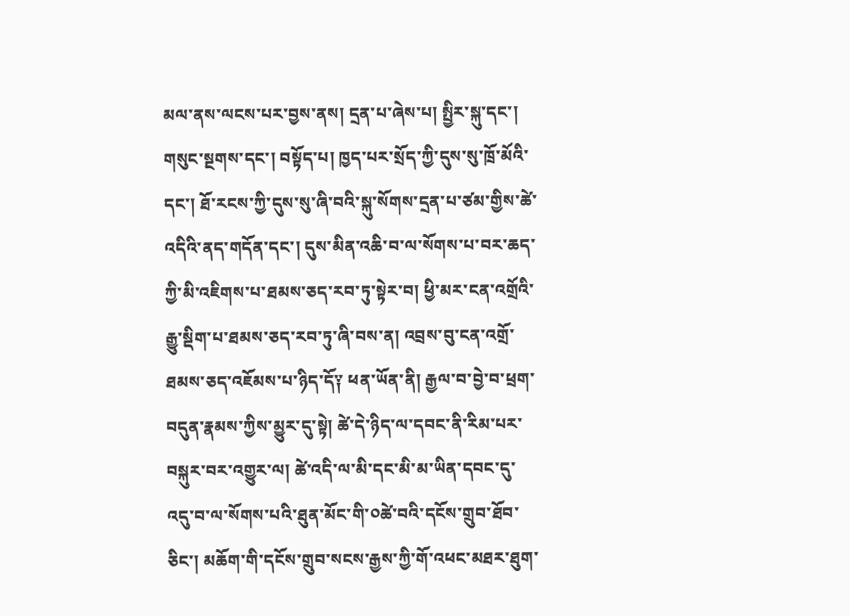མལ་ནས་ལངས་པར་བྱས་ནས། དྲན་པ་ཞེས་པ། སྤྱིར་སྐུ་དང་། གསུང་སྔགས་དང་། བསྟོད་པ། ཁྱད་པར་སྲོད་ཀྱི་དུས་སུ་ཁྲོ་མོའི་དང་། ཐོ་རངས་ཀྱི་དུས་སུ་ཞི་བའི་སྐུ་སོགས་དྲན་པ་ཙམ་གྱིས་ཚེ་འདིའི་ནད་གདོན་དང་། དུས་མིན་འཆི་བ་ལ་སོགས་པ་བར་ཆད་ཀྱི་མི་འཇིགས་པ་ཐམས་ཅད་རབ་ཏུ་སྟེར་བ། ཕྱི་མར་ངན་འགྲོའི་རྒྱུ་སྡིག་པ་ཐམས་ཅད་རབ་ཏུ་ཞི་བས་ན། འབྲས་བུ་ངན་འགྲོ་ཐམས་ཅད་འཇོམས་པ་ཉིད་དོ༑ ཕན་ཡོན་ནི། རྒྱལ་བ་བྱེ་བ་ཕྲག་བདུན་རྣམས་ཀྱིས་མྱུར་དུ་སྟེ། ཚེ་དེ་ཉིད་ལ་དབང་ནི་རིམ་པར་བསྐུར་བར་འགྱུར་ལ། ཚེ་འདི་ལ་མི་དང་མི་མ་ཡིན་དབང་དུ་འདུ་བ་ལ་སོགས་པའི་ཐུན་མོང་གི་༠ཚེ་བའི་དངོས་གྲུབ་ཐོབ་ཅིང་། མཆོག་གི་དངོས་གྲུབ་སངས་རྒྱས་ཀྱི་གོ་འཕང་མཐར་ཐུག་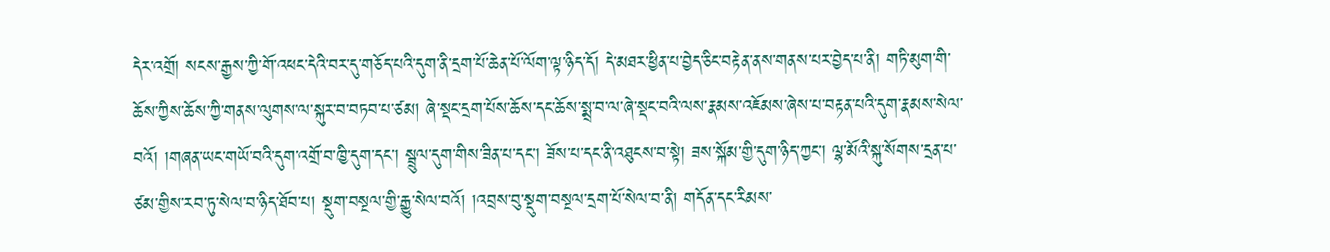དེར་འགྲོ། སངས་རྒྱས་ཀྱི་གོ་འཕང་དེའི་བར་དུ་གཅོད་པའི་དུག་ནི་དྲག་པོ་ཆེན་པོ་ལོག་ལྟ་ཉིད་དོ། དེ་མཐར་ཕྱིན་པ་བྱེད་ཅིང་བརྟེན་ནས་གནས་པར་བྱེད་པ་ནི། གཏི་མུག་གི་ཆོས་ཀྱིས་ཆོས་ཀྱི་གནས་ལུགས་ལ་སྐུར་བ་བཏབ་པ་ཙམ། ཞེ་སྡང་དྲག་པོས་ཆོས་དང་ཆོས་སྨྲ་བ་ལ་ཞེ་སྡང་བའི་ལས་རྣམས་འཇོམས་ཞེས་པ་བརྟན་པའི་དུག་རྣམས་སེལ་བའོ། །གཞན་ཡང་གཡོ་བའི་དུག་འགྲོ་བ་ཁྱི་དུག་དང་། སྦྲུལ་དུག་གིས་ཟིན་པ་དང་། ཟོས་པ་དང་ནི་འཐུངས་བ་སྟེ། ཟས་སྐོམ་གྱི་དུག་ཉིད་ཀྱང་། ལྷ་མོའི་སྐུ་སོགས་དྲན་པ་ཙམ་གྱིས་རབ་ཏུ་སེལ་བ་ཉིད་ཐོབ་པ། སྡུག་བསྔལ་གྱི་རྒྱུ་སེལ་བའོ། །འབྲས་བུ་སྡུག་བསྔལ་དྲག་པོ་སེལ་བ་ནི། གདོན་དང་རིམས་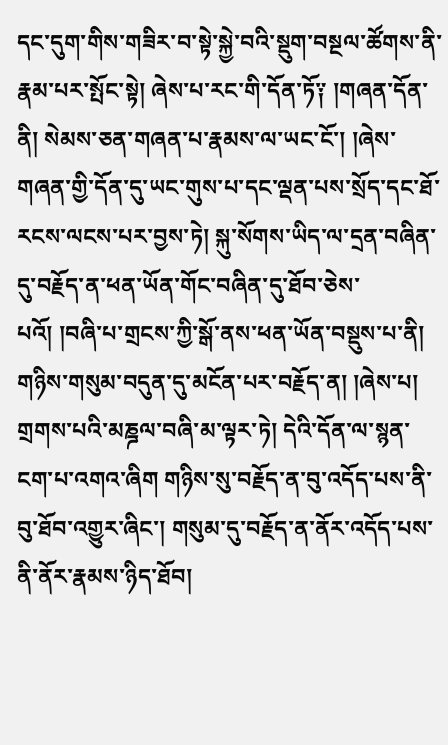དང་དུག་གིས་གཟིར་བ་སྟེ་སྐྱེ་བའི་སྡུག་བསྔལ་ཚོགས་ནི་རྣམ་པར་སྤོང་སྟེ། ཞེས་པ་རང་གི་དོན་ཏོ༑ །གཞན་དོན་ནི། སེམས་ཅན་གཞན་པ་རྣམས་ལ་ཡང་ངོ་། །ཞེས་གཞན་གྱི་དོན་དུ་ཡང་གུས་པ་དང་ལྡན་པས་སྲོད་དང་ཐོ་རངས་ལངས་པར་བྱས་ཏེ། སྐུ་སོགས་ཡིད་ལ་དྲན་བཞིན་དུ་བརྗོད་ན་ཕན་ཡོན་གོང་བཞིན་དུ་ཐོབ་ཅེས་པའོ། །བཞི་པ་གྲངས་ཀྱི་སྒོ་ནས་ཕན་ཡོན་བསྡུས་པ་ནི། གཉིས་གསུམ་བདུན་དུ་མངོན་པར་བརྗོད་ན། །ཞེས་པ། གྲགས་པའི་མཎྜལ་བཞི་མ་ལྟར་ཏེ། དེའི་དོན་ལ་སྙན་ངག་པ་འགའ་ཞིག གཉིས་སུ་བརྗོད་ན་བུ་འདོད་པས་ནི་བུ་ཐོབ་འགྱུར་ཞིང་། གསུམ་དུ་བརྗོད་ན་ནོར་འདོད་པས་ནི་ནོར་རྣམས་ཉིད་ཐོབ།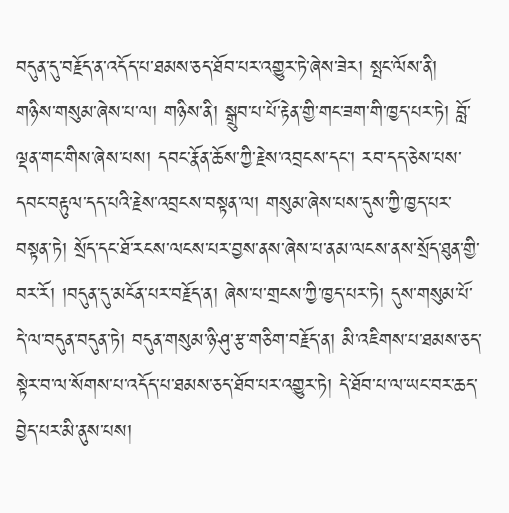བདུན་དུ་བརྗོད་ན་འདོད་པ་ཐམས་ཅད་ཐོབ་པར་འགྱུར་ཏེ་ཞེས་ཟེར། སྤང་ལོས་ནི། གཉིས་གསུམ་ཞེས་པ་ལ། གཉིས་ནི། སྒྲུབ་པ་པོ་རྟེན་གྱི་གང་ཟག་གི་ཁྱད་པར་ཏེ། བློ་ལྡན་གང་གིས་ཞེས་པས། དབང་རྣོན་ཆོས་ཀྱི་རྗེས་འབྲངས་དང་། རབ་དད་ཅེས་པས་དབང་བརྟུལ་དད་པའི་རྗེས་འབྲངས་བསྟན་ལ། གསུམ་ཞེས་པས་དུས་ཀྱི་ཁྱད་པར་བསྟན་ཏེ། སྲོད་དང་ཐོ་རངས་ལངས་པར་བྱས་ནས་ཞེས་པ་ནམ་ལངས་ནས་སྲོད་ཐུན་གྱི་བར་རོ། །བདུན་དུ་མངོན་པར་བརྗོད་ན། ཞེས་པ་གྲངས་ཀྱི་ཁྱད་པར་ཏེ། དུས་གསུམ་པོ་དེ་ལ་བདུན་བདུན་ཏེ། བདུན་གསུམ་ཉི་ཤུ་རྩ་གཅིག་བརྗོད་ན། མི་འཇིགས་པ་ཐམས་ཅད་སྟེར་བ་ལ་སོགས་པ་འདོད་པ་ཐམས་ཅད་ཐོབ་པར་འགྱུར་ཏེ། དེ་ཐོབ་པ་ལ་ཡང་བར་ཆད་བྱེད་པར་མི་ནུས་པས།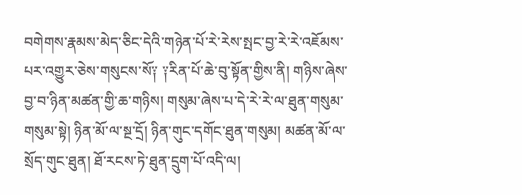བགེགས་རྣམས་མེད་ཅིང་དེའི་གཉེན་པོ་རེ་རེས་སྤང་བྱ་རེ་རེ་འཇོམས་པར་འགྱུར་ཅེས་གསུངས་སོ༑ ༑རིན་པོ་ཆེ་བུ་སྟོན་གྱིས་ནི། གཉིས་ཞེས་བྱ་བ་ཉིན་མཚན་གྱི་ཆ་གཉིས། གསུམ་ཞེས་པ་དེ་རེ་རེ་ལ་ཐུན་གསུམ་གསུམ་སྟེ། ཉིན་མོ་ལ་སྔ་དྲོ། ཉིན་གུང་དགོང་ཐུན་གསུམ། མཚན་མོ་ལ་སྲོད་གུང་ཐུན། ཐོ་རངས་ཏེ་ཐུན་དྲུག་པོ་འདི་ལ།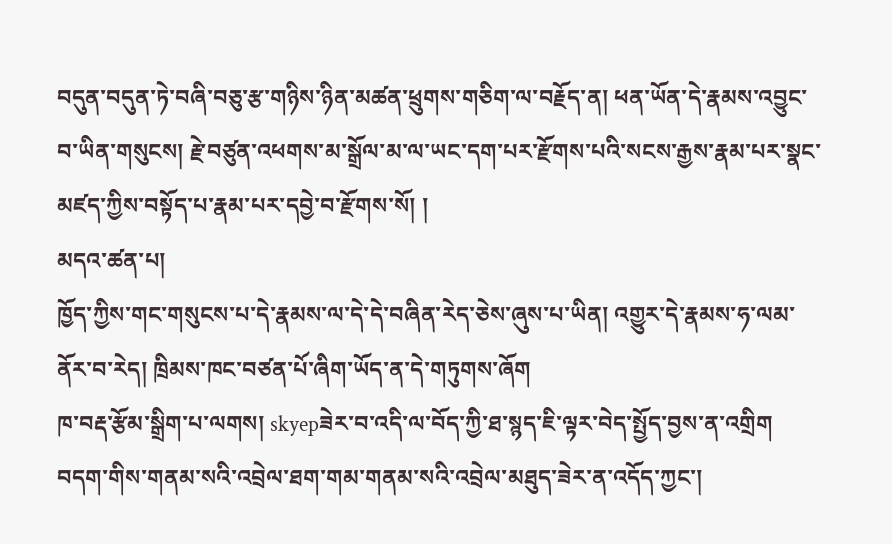བདུན་བདུན་ཏེ་བཞི་བཅུ་རྩ་གཉིས་ཉིན་མཚན་ཕྲུགས་གཅིག་ལ་བརྗོད་ན། ཕན་ཡོན་དེ་རྣམས་འབྱུང་བ་ཡིན་གསུངས། རྗེ་བཙུན་འཕགས་མ་སྒྲོལ་མ་ལ་ཡང་དག་པར་རྫོགས་པའི་སངས་རྒྱས་རྣམ་པར་སྣང་མཛད་ཀྱིས་བསྟོད་པ་རྣམ་པར་དབྱེ་བ་རྫོགས་སོ། །
མདའ་ཚན་པ།
ཁྱོད་ཀྱིས་གང་གསུངས་པ་དེ་རྣམས་ལ་དེ་དེ་བཞིན་རེད་ཅེས་ཞུས་པ་ཡིན། འགྱུར་དེ་རྣམས་ཧ་ལམ་ནོར་བ་རེད། ཁྲིམས་ཁང་བཙན་པོ་ཞིག་ཡོད་ན་དེ་གཏུགས་ཞོག
ཁ་བརྡ་རྩོམ་སྒྲིག་པ་ལགས། skyepཟེར་བ་འདི་ལ་བོད་ཀྱི་ཐ་སྙད་ཇི་ལྟར་བེད་སྤྱོད་བྱས་ན་འགྲིག བདག་གིས་གནམ་སའི་འབྲེལ་ཐག་གམ་གནམ་སའི་འབྲེལ་མཐུད་ཟེར་ན་འདོད་ཀྱང་།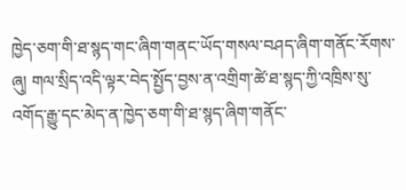ཁྱེད་ཅག་གི་ཐ་སྙད་གང་ཞིག་གནང་ཡོད་གསལ་བཤད་ཞིག་གནོང་རོགས་ཞུ། གལ་སྲིད་འདི་ལྟར་བེད་སྤྱོད་བྱས་ན་འགྲིག་ཚེ་ཐ་སྙད་ཀྱི་འཁྲིས་སུ་འགོད་རྒྱུ་དང་མེད་ན་ཁྱེད་ཅག་གི་ཐ་སྙད་ཞིག་གནོང་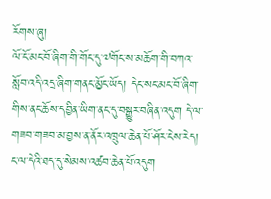རོགས་ཞུ།
ལོ་ངོ་མང་བོ་ཞིག་གི་གོང་དུ་༧གོང་ས་མཆོག་གི་བཀའ་སློབ་འདི་འདྲ་ཞིག་གནང་མྱོང་ཡོད། དེང་སང་མང་བོ་ཞིག་གིས་ནང་ཆོས་དབྱིན་ཡིག་ནང་དུ་བསྒྱུར་བཞིན་འདུག དེ་ལ་གཟབ་གཟབ་མ་བྱས་ན་ནོར་འཁྲུལ་ཆེན་པོ་ཤོར་ངེས་རེད། ང་ལ་དེའི་ཐད་དུ་སེམས་འཚབ་ཆེན་པོ་འདུག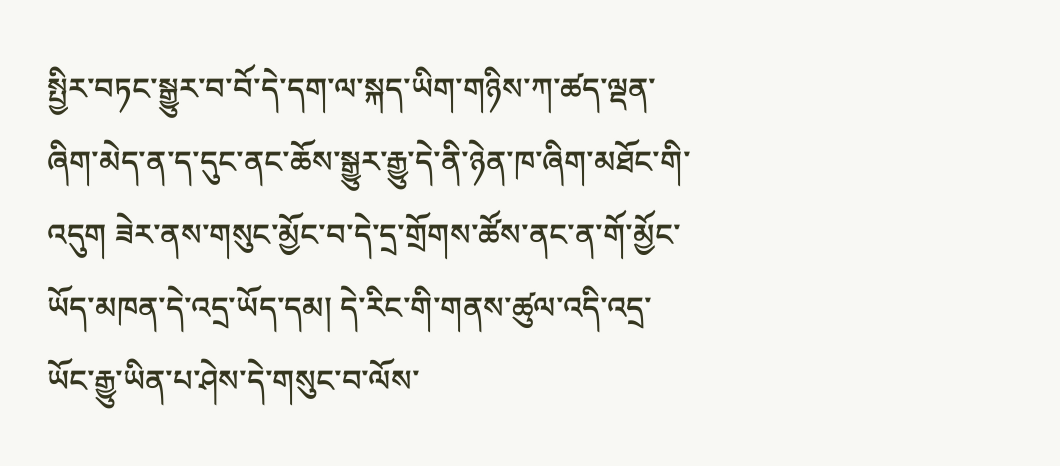སྤྱིར་བཏང་སྒྱུར་བ་བོ་དེ་དག་ལ་སྐད་ཡིག་གཉིས་ཀ་ཚད་ལྡན་ཞིག་མེད་ན་ད་དུང་ནང་ཆོས་སྒྱུར་རྒྱུ་དེ་ནི་ཉེན་ཁ་ཞིག་མཐོང་གི་འདུག ཟེར་ནས་གསུང་མྱོང་བ་དེ་དྲ་གྲོགས་ཚོས་ནང་ན་གོ་མྱོང་ཡོད་མཁན་དེ་འདྲ་ཡོད་དམ། དེ་རིང་གི་གནས་ཚུལ་འདི་འདྲ་ཡོང་རྒྱུ་ཡིན་པ་ཤེས་དེ་གསུང་བ་ལོས་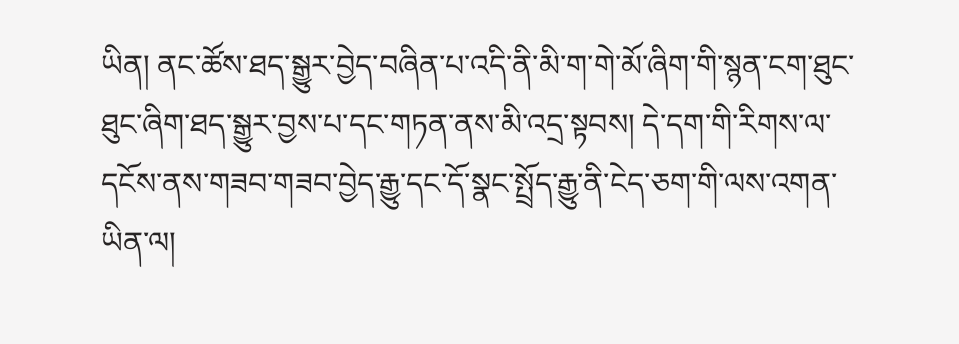ཡིན། ནང་ཚོས་ཐད་སྒྱུར་བྱེད་བཞིན་པ་འདི་ནི་མི་ག་གེ་མོ་ཞིག་གི་སྙན་ངག་ཐུང་ཐུང་ཞིག་ཐད་སྒྱུར་བྱས་པ་དང་གཏན་ནས་མི་འདྲ་སྟབས། དེ་དག་གི་རིགས་ལ་དངོས་ནས་གཟབ་གཟབ་བྱེད་རྒྱུ་དང་དོ་སྣང་སྤྲོད་རྒྱུ་ནི་ངེད་ཅག་གི་ལས་འགན་ཡིན་ལ།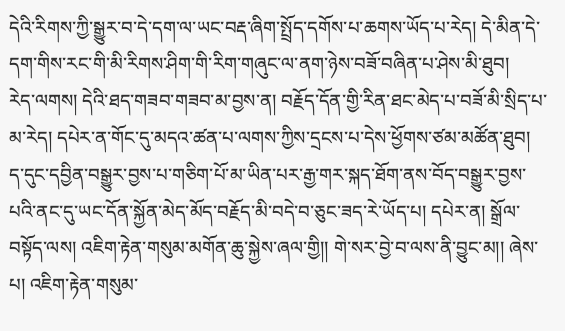དེའི་རིགས་ཀྱི་སྒྱུར་བ་དེ་དག་ལ་ཡང་བརྡ་ཞིག་སྤྲོད་དགོས་པ་ཆགས་ཡོད་པ་རེད། དེ་མིན་དེ་དག་གིས་རང་གི་མི་རིགས་ཤིག་གི་རིག་གཞུང་ལ་ནག་ཉེས་བཟོ་བཞིན་པ་ཤེས་མི་ཐུབ།
རེད་ལགས། དེའི་ཐད་གཟབ་གཟབ་མ་བྱས་ན། བརྗོད་དོན་གྱི་རིན་ཐང་མེད་པ་བཟོ་མི་སྲིད་པ་མ་རེད། དཔེར་ན་གོང་དུ་མདའ་ཚན་པ་ལགས་ཀྱིས་དྲངས་པ་དེས་ཕྱོགས་ཙམ་མཚོན་ཐུབ།
ད་དུང་དབྱིན་བསྒྱུར་བྱས་པ་གཅིག་པོ་མ་ཡིན་པར་རྒྱ་གར་སྐད་ཐོག་ནས་བོད་བསྒྱུར་བྱས་པའི་ནང་དུ་ཡང་དོན་སྐྱོན་མེད་མོད་བརྗོད་མི་བདེ་བ་ཅུང་ཟད་རེ་ཡོད་པ། དཔེར་ན། སྒྲོལ་བསྟོད་ལས། འཇིག་རྟེན་གསུམ་མགོན་ཆུ་སྐྱེས་ཞལ་གྱི།། གེ་སར་བྱེ་བ་ལས་ནི་བྱུང་མ།། ཞེས་པ། འཇིག་རྟེན་གསུམ་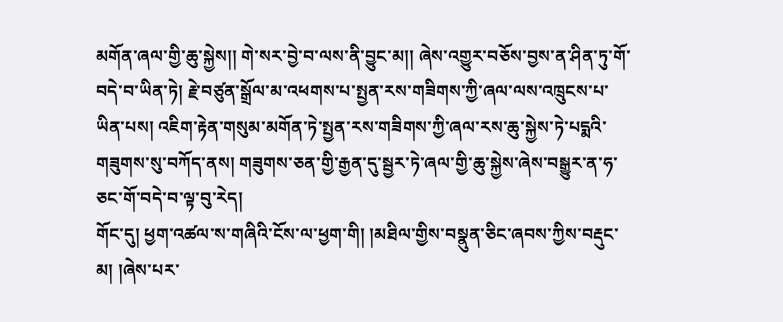མགོན་ཞལ་གྱི་ཆུ་སྐྱེས།། གེ་སར་བྱེ་བ་ལས་ནི་བྱུང་མ།། ཞེས་འགྱུར་བཅོས་བྱས་ན་ཤིན་ཏུ་གོ་བདེ་བ་ཡིན་ཏེ། རྗེ་བཙུན་སྒྲོལ་མ་འཕགས་པ་སྤྱན་རས་གཟིགས་ཀྱི་ཞལ་ལས་འཁྲུངས་པ་ཡིན་པས། འཇིག་རྟེན་གསུམ་མགོན་ཏེ་སྤྱན་རས་གཟིགས་ཀྱི་ཞལ་རས་ཆུ་སྐྱེས་ཏེ་པདྨའི་གཟུགས་སུ་བཀོད་ནས། གཟུགས་ཅན་གྱི་རྒྱན་དུ་སྦྱར་ཏེ་ཞལ་གྱི་ཆུ་སྐྱེས་ཞེས་བསྒྱུར་ན་ཧ་ཅང་གོ་བདེ་བ་ལྟ་བུ་རེད།
གོང་དུ། ཕྱག་འཚལ་ས་གཞིའི་ངོས་ལ་ཕྱག་གི། །མཐིལ་གྱིས་བསྣུན་ཅིང་ཞབས་ཀྱིས་བརྡུང་མ། །ཞེས་པར་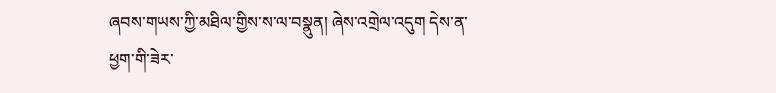ཞབས་གཡས་ཀྱི་མཐིལ་གྱིས་ས་ལ་བསྣུན། ཞེས་འགྲེལ་འདུག དེས་ན་ཕྱག་གི་ཟེར་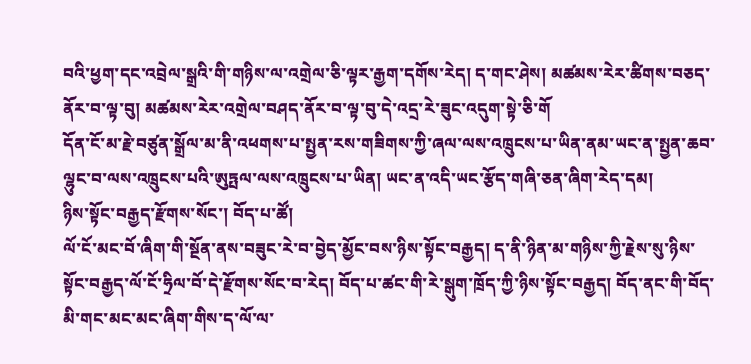བའི་ཕྱག་དང་འབྲེལ་སྒྲའི་གི་གཉིས་ལ་འགྲེལ་ཅི་ལྟར་རྒྱག་དགོས་རེད། ད་གང་ཤེས། མཚམས་རེར་ཚིགས་བཅད་ནོར་བ་ལྟ་བུ། མཚམས་རེར་འགྲེལ་བཤད་ནོར་བ་ལྟ་བུ་དེ་འདྲ་རེ་ཟུང་འདུག་སྟེ་ཅི་གོ
དོན་ངོ་མ་རྗེ་བཙུན་སྒྲོལ་མ་ནི་འཕགས་པ་སྤྱན་རས་གཟིགས་ཀྱི་ཞལ་ལས་འཁྲུངས་པ་ཡིན་ནམ་ཡང་ན་སྤྱན་ཆབ་ལྷུང་བ་ལས་འཁྲུངས་པའི་ཨུཏྤལ་ལས་འཁྲུངས་པ་ཡིན། ཡང་ན་འདི་ཡང་རྩོད་གཞི་ཅན་ཞིག་རེད་དམ།
ཉིས་སྟོང་བརྒྱད་རྫོགས་སོང་། བོད་པ་ཚོ།
ལོ་ངོ་མང་བོ་ཞིག་གི་སྔོན་ནས་བཟུང་རེ་བ་བྱེད་མྱོང་བས་ཉིས་སྟོང་བརྒྱད། ད་ནི་ཉིན་མ་གཉིས་ཀྱི་རྗེས་སུ་ཉིས་སྟོང་བརྒྱད་ལོ་ངོ་ཧྲིལ་བོ་དེ་རྫོགས་སོང་བ་རེད། བོད་པ་ཚང་གི་རེ་སྒུག་ཁྲོད་ཀྱི་ཉིས་སྟོང་བརྒྱད། བོད་ནང་གི་བོད་མི་གང་མང་མང་ཞིག་གིས་ད་ལོ་ལ་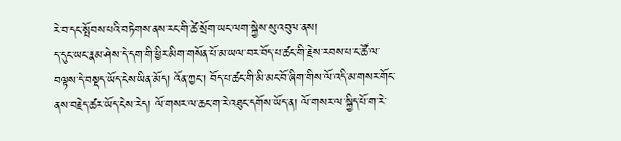རེ་བ་དང་སྤོབས་པའི་བཏེགས་ནས་རང་གི་ཚེ་སྲོག་ཡང་ལག་སྐྱེས་སུ་འབུལ་ནས།
ད་དུང་ཡང་རྣམ་ཤེས་དེ་དག་གི་ཕྱིར་མིག་གསོན་པོ་མ་ཡལ་བར་བོད་པ་ཚང་གི་རྗེས་རབས་པ་ང་ཚོ་ལ་བལྟས་དེ་བསྡད་ཡོད་ངེས་ཡིན་མོད། འོན་ཀྱང་། བོད་པ་ཚང་གི་མི་མང་བོ་ཞིག་གིས་ལོ་འདི་མ་གསར་གོང་ནས་བརྗེད་ཚར་ཡོད་ངེས་རེད། ལོ་གསར་ལ་ཆང་ག་རེ་འཐུང་དགོས་ཡོད་ན། ལོ་གསར་ལ་སྐྱིད་པོ་ག་རེ་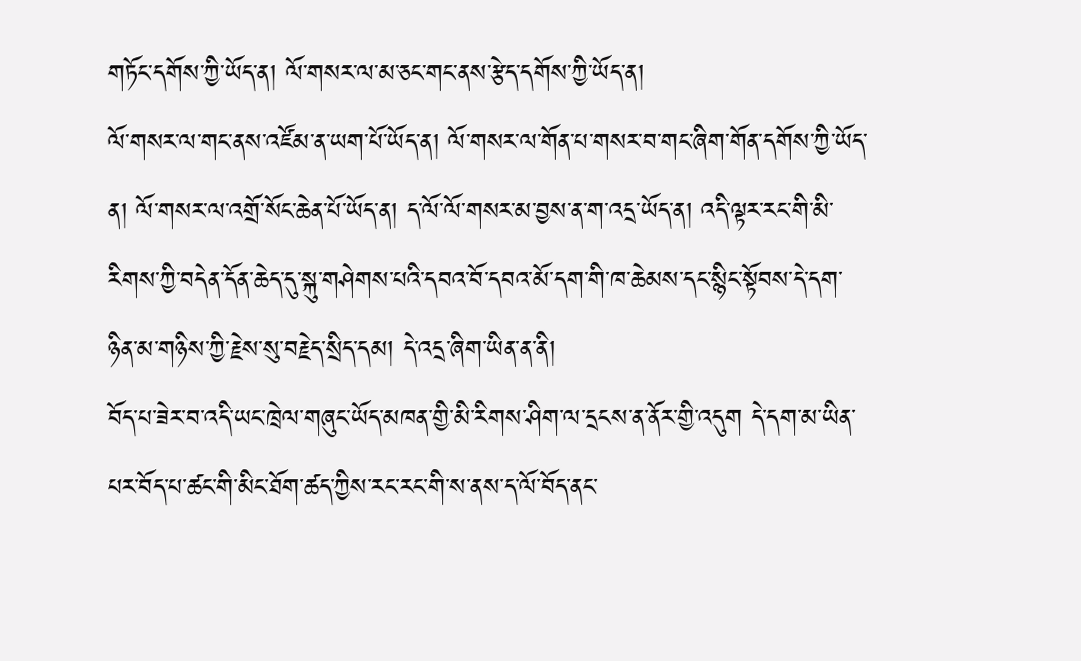གཏོང་དགོས་ཀྱི་ཡོད་ན། ལོ་གསར་ལ་མ་ཅང་གང་ནས་རྩེད་དགོས་ཀྱི་ཡོད་ན།
ལོ་གསར་ལ་གང་ནས་འཛོམ་ན་ཡག་པོ་ཡོད་ན། ལོ་གསར་ལ་གོན་པ་གསར་བ་གང་ཞིག་གོན་དགོས་ཀྱི་ཡོད་ན། ལོ་གསར་ལ་འགྲོ་སོང་ཆེན་པོ་ཡོད་ན། ད་ལོ་ལོ་གསར་མ་བྱས་ན་ག་འདྲ་ཡོད་ན། འདི་ལྟར་རང་གི་མི་རིགས་ཀྱི་བདེན་དོན་ཆེད་དུ་སྐུ་གཤེགས་པའི་དབའ་བོ་དབའ་མོ་དག་གི་ཁ་ཆེམས་དང་སྙིང་སྟོབས་དེ་དག་ཉིན་མ་གཉིས་ཀྱི་རྗེས་སུ་བརྗེད་སྲིད་དམ། དེ་འདྲ་ཞིག་ཡིན་ན་ནི།
བོད་པ་ཟེར་བ་འདི་ཡང་ཁྲེལ་གཞུང་ཡོད་མཁན་གྱི་མི་རིགས་ཤིག་ལ་དྲངས་ན་ནོར་གྱི་འདུག དེ་དག་མ་ཡིན་པར་བོད་པ་ཚང་གི་མིང་ཐོག་ཚད་ཀྱིས་རང་རང་གི་ས་ནས་ད་ལོ་བོད་ནང་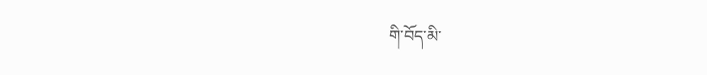གི་བོད་མི་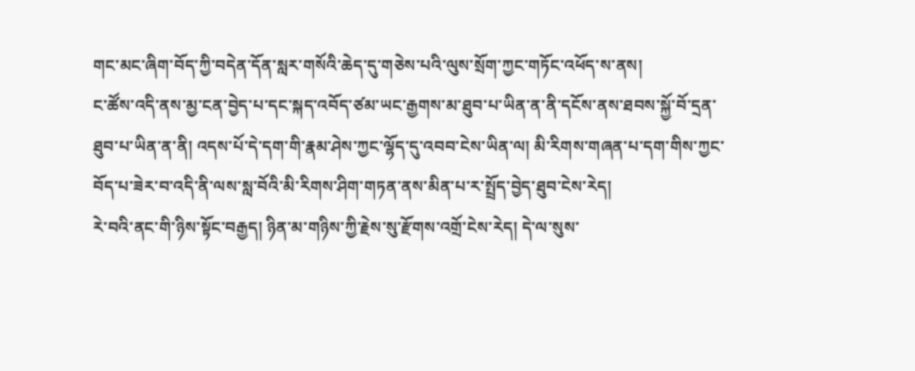གང་མང་ཞིག་བོད་ཀྱི་བདེན་དོན་སླར་གསོའི་ཆེད་དུ་གཅེས་པའི་ལུས་སྲོག་ཀྱང་གཏོང་འཕོད་ས་ནས།
ང་ཚོས་འདི་ནས་མྱ་ངན་བྱེད་པ་དང་སྐད་འབོད་ཙམ་ཡང་རྒྱགས་མ་ཐུབ་པ་ཡིན་ན་ནི་དངོས་ནས་ཐབས་སྐྱོ་བོ་དྲན་ཐུབ་པ་ཡིན་ན་ནི། འདས་པོ་དེ་དག་གི་རྣམ་ཤེས་ཀྱང་ལྷོད་དུ་འབབ་ངེས་ཡིན་ལ། མི་རིགས་གཞན་པ་དག་གིས་ཀྱང་བོད་པ་ཟེར་བ་འདི་ནི་ལས་སླ་བོའི་མི་རིགས་ཤིག་གཏན་ནས་མིན་པ་ར་སྤྲོད་བྱེད་ཐུབ་ངེས་རེད།
རེ་བའི་ནང་གི་ཉིས་སྟོང་བརྒྱད། ཉིན་མ་གཉིས་ཀྱི་རྗེས་སུ་རྫོགས་འགྲོ་ངེས་རེད། དེ་ལ་སུས་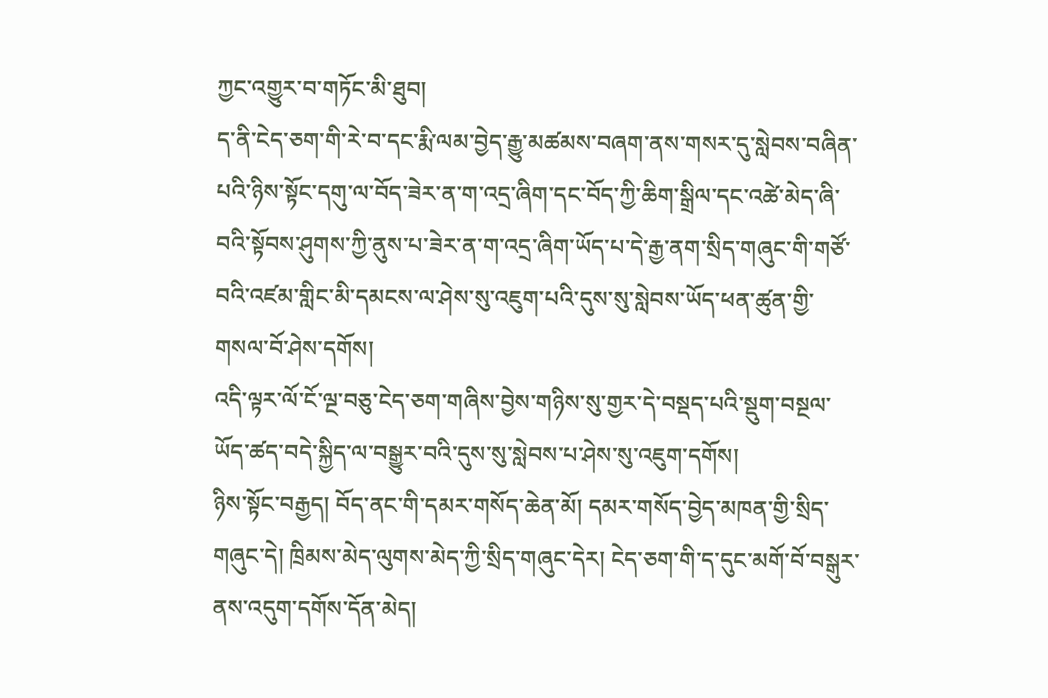ཀྱང་འགྱུར་བ་གཏོང་མི་ཐུབ།
ད་ནི་ངེད་ཅག་གི་རེ་བ་དང་རྨི་ལམ་བྱེད་རྒྱུ་མཚམས་བཞག་ནས་གསར་དུ་སླེབས་བཞིན་པའི་ཉིས་སྟོང་དགུ་ལ་བོད་ཟེར་ན་ག་འདྲ་ཞིག་དང་བོད་ཀྱི་ཆིག་སྒྲིལ་དང་འཚེ་མེད་ཞི་བའི་སྟོབས་ཤུགས་ཀྱི་ནུས་པ་ཟེར་ན་ག་འདྲ་ཞིག་ཡོད་པ་དེ་རྒྱ་ནག་སྲིད་གཞུང་གི་གཙོ་བའི་འཛམ་གླིང་མི་དམངས་ལ་ཤེས་སུ་འཇུག་པའི་དུས་སུ་སླེབས་ཡོད་ཕན་ཚུན་གྱི་གསལ་བོ་ཤེས་དགོས།
འདི་ལྟར་ལོ་ངོ་ལྔ་བཅུ་ངེད་ཅག་གཞིས་བྱེས་གཉིས་སུ་གྱར་དེ་བསྡད་པའི་སྡུག་བསྔལ་ཡོད་ཚད་བདེ་སྐྱིད་ལ་བསྒྱུར་བའི་དུས་སུ་སླེབས་པ་ཤེས་སུ་འཇུག་དགོས།
ཉིས་སྟོང་བརྒྱད། བོད་ནང་གི་དམར་གསོད་ཆེན་མོ། དམར་གསོད་བྱེད་མཁན་གྱི་སྲིད་གཞུང་དེ། ཁྲིམས་མེད་ལུགས་མེད་ཀྱི་སྲིད་གཞུང་དེར། ངེད་ཅག་གི་ད་དུང་མགོ་བོ་བསྒུར་ནས་འདུག་དགོས་དོན་མེད།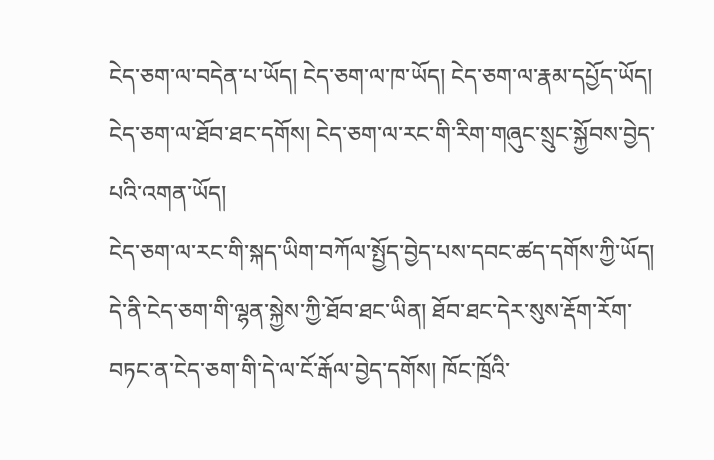ངེད་ཅག་ལ་བདེན་པ་ཡོད། ངེད་ཅག་ལ་ཁ་ཡོད། ངེད་ཅག་ལ་རྣམ་དཔྱོད་ཡོད། ངེད་ཅག་ལ་ཐོབ་ཐང་དགོས། ངེད་ཅག་ལ་རང་གི་རིག་གཞུང་སྲུང་སྐྱོབས་བྱེད་པའི་འགན་ཡོད།
ངེད་ཅག་ལ་རང་གི་སྐད་ཡིག་བཀོལ་སྤྱོད་བྱེད་པས་དབང་ཚད་དགོས་ཀྱི་ཡོད། དེ་ནི་ངེད་ཅག་གི་ལྷན་སྐྱེས་ཀྱི་ཐོབ་ཐང་ཡིན། ཐོབ་ཐང་དེར་སུས་རྡོག་རོག་བཏང་ན་ངེད་ཅག་གི་དེ་ལ་ངོ་རྒོལ་བྱེད་དགོས། ཁོང་ཁྲོའི་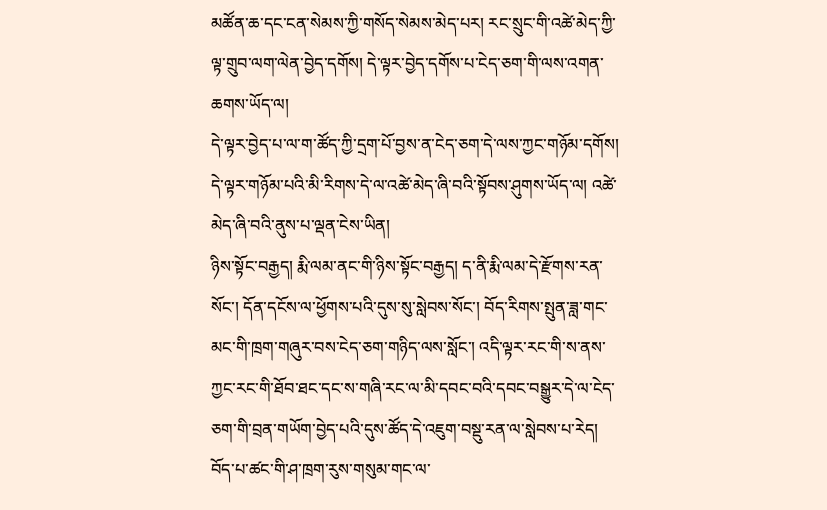མཚོན་ཆ་དང་ངན་སེམས་ཀྱི་གསོད་སེམས་མེད་པར། རང་སྲུང་གི་འཚེ་མེད་ཀྱི་ལྟ་གྲུབ་ལག་ལེན་བྱེད་དགོས། དེ་ལྟར་བྱེད་དགོས་པ་ངེད་ཅག་གི་ལས་འགན་ཆགས་ཡོད་ལ།
དེ་ལྟར་བྱེད་པ་ལ་ག་ཚོད་ཀྱི་དྲག་པོ་བྱས་ན་ངེད་ཅག་དེ་ལས་ཀྱང་གཉོམ་དགོས། དེ་ལྟར་གཉོམ་པའི་མི་རིགས་དེ་ལ་འཚེ་མེད་ཞི་བའི་སྟོབས་ཤུགས་ཡོད་ལ། འཚེ་མེད་ཞི་བའི་ནུས་པ་ལྡན་ངེས་ཡིན།
ཉིས་སྟོང་བརྒྱད། རྨི་ལམ་ནང་གི་ཉིས་སྟོང་བརྒྱད། ད་ནི་རྨི་ལམ་དེ་རྫོགས་རན་སོང་། དོན་དངོས་ལ་ཕྱོགས་པའི་དུས་སུ་སླེབས་སོང་། བོད་རིགས་སྤུན་ཟླ་གང་མང་གི་ཁྲག་གཞུར་བས་ངེད་ཅག་གཉིད་ལས་སློང་། འདི་ལྟར་རང་གི་ས་ནས་ཀྱང་རང་གི་ཐོབ་ཐང་དང་ས་གཞི་རང་ལ་མི་དབང་བའི་དབང་བསྒྱུར་དེ་ལ་ངེད་ཅག་གི་བྲན་གཡོག་བྱེད་པའི་དུས་ཚོད་དེ་འཇུག་བསྡུ་རན་ལ་སླེབས་པ་རེད།
བོད་པ་ཚང་གི་ཤ་ཁྲག་རུས་གསུམ་གང་ལ་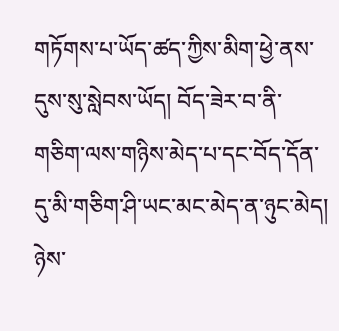གཏོགས་པ་ཡོད་ཚད་ཀྱིས་མིག་ཕྱེ་ནས་དུས་སུ་སླེབས་ཡོད། བོད་ཟེར་བ་ནི་གཅིག་ལས་གཉིས་མེད་པ་དང་བོད་དོན་དུ་མི་གཅིག་ཤི་ཡང་མང་མེད་ན་ཉུང་མེད། ཉེས་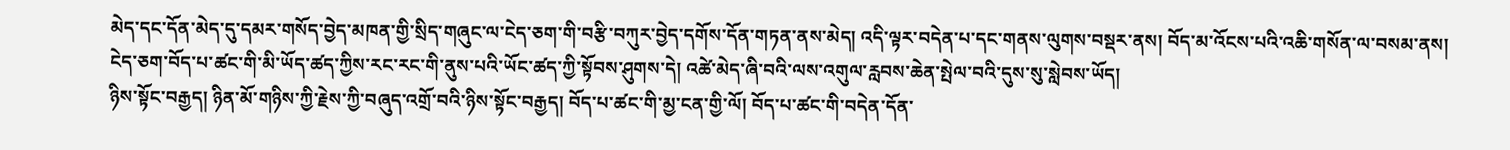མེད་དང་དོན་མེད་དུ་དམར་གསོད་བྱེད་མཁན་གྱི་སྲིད་གཞུང་ལ་ངེད་ཅག་གི་བརྩི་བཀུར་བྱེད་དགོས་དོན་གཏན་ནས་མེད། འདི་ལྟར་བདེན་པ་དང་གནས་ལུགས་བསྡར་ནས། བོད་མ་འོངས་པའི་འཆི་གསོན་ལ་བསམ་ནས།
ངེད་ཅག་བོད་པ་ཚང་གི་མི་ཡོད་ཚད་ཀྱིས་རང་རང་གི་ནུས་པའི་ཡོང་ཚད་ཀྱི་སྟོབས་ཤུགས་དེ། འཚེ་མེད་ཞི་བའི་ལས་འགུལ་རླབས་ཆེན་སྤེལ་བའི་དུས་སུ་སླེབས་ཡོད།
ཉིས་སྟོང་བརྒྱད། ཉིན་མོ་གཉིས་ཀྱི་རྗེས་ཀྱི་བཞུད་འགྲོ་བའི་ཉིས་སྟོང་བརྒྱད། བོད་པ་ཚང་གི་མྱ་ངན་གྱི་ལོ། བོད་པ་ཚང་གི་བདེན་དོན་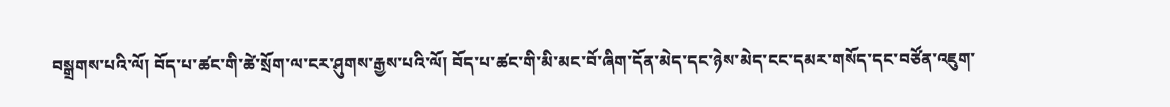བསྒྲགས་པའི་ལོ། བོད་པ་ཚང་གི་ཚེ་སྲོག་ལ་ངར་ཤུགས་རྒྱས་པའི་ལོ། བོད་པ་ཚང་གི་མི་མང་བོ་ཞིག་དོན་མེད་དང་ཉེས་མེད་ངང་དམར་གསོད་དང་བཙོན་འཇུག་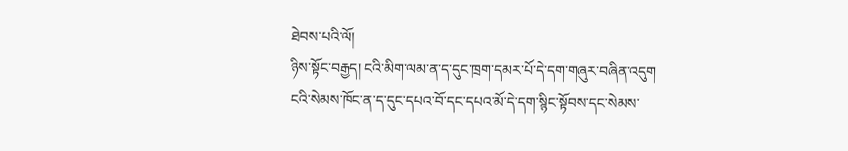ཐེབས་པའི་ལོ།
ཉིས་སྟོང་བརྒྱད། ངའི་མིག་ལམ་ན་ད་དུང་ཁྲག་དམར་པོ་དེ་དག་གཞུར་བཞིན་འདུག ངའི་སེམས་ཁོང་ན་ད་དུང་དཔའ་བོ་དང་དཔའ་མོ་དེ་དག་སྙིང་སྟོབས་དང་སེམས་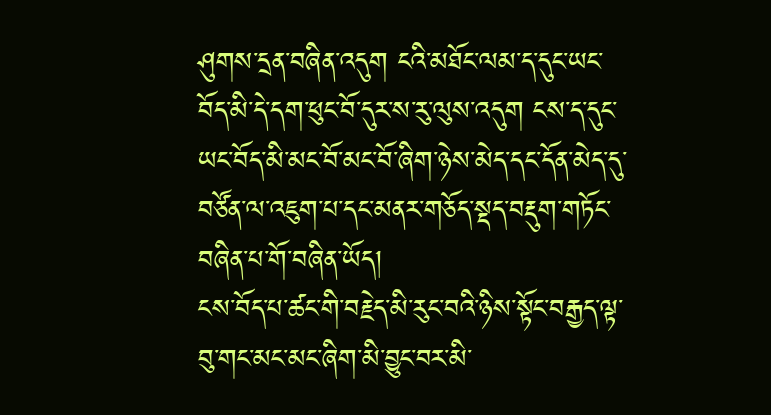ཤུགས་དྲན་བཞིན་འདུག ངའི་མཐོང་ལམ་ད་དུང་ཡང་བོད་མི་དེ་དག་ཕུང་བོ་དུར་ས་རུ་ལུས་འདུག ངས་ད་དུང་ཡང་བོད་མི་མང་བོ་མང་བོ་ཞིག་ཉེས་མེད་དང་དོན་མེད་དུ་བཙོན་ལ་འཇུག་པ་དང་མནར་གཅོད་སྡད་བརྡུག་གཏོང་བཞིན་པ་གོ་བཞིན་ཡོད།
ངས་བོད་པ་ཚང་གི་བརྗེད་མི་རུང་བའི་ཉིས་སྟོང་བརྒྱད་ལྟ་བུ་གང་མང་མང་ཞིག་མི་བྱུང་བར་མི་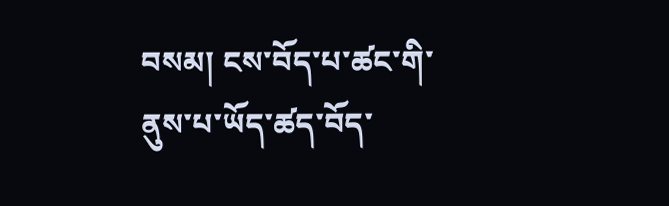བསམ། ངས་བོད་པ་ཚང་གི་ནུས་པ་ཡོད་ཚད་བོད་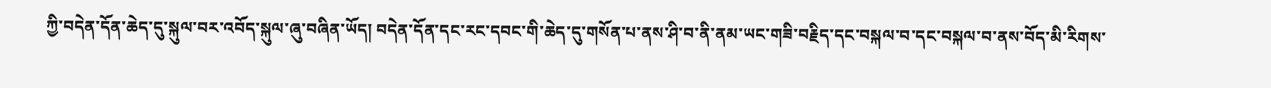ཀྱི་བདེན་དོན་ཆེད་དུ་སྐུལ་བར་འབོད་སྐུལ་ཞུ་བཞིན་ཡོད། བདེན་དོན་དང་རང་དབང་གི་ཆེད་དུ་གསོན་པ་ནས་ཤི་བ་ནི་ནམ་ཡང་གཟི་བརྗིད་དང་བསྐལ་བ་དང་བསྐལ་བ་ནས་བོད་མི་རིགས་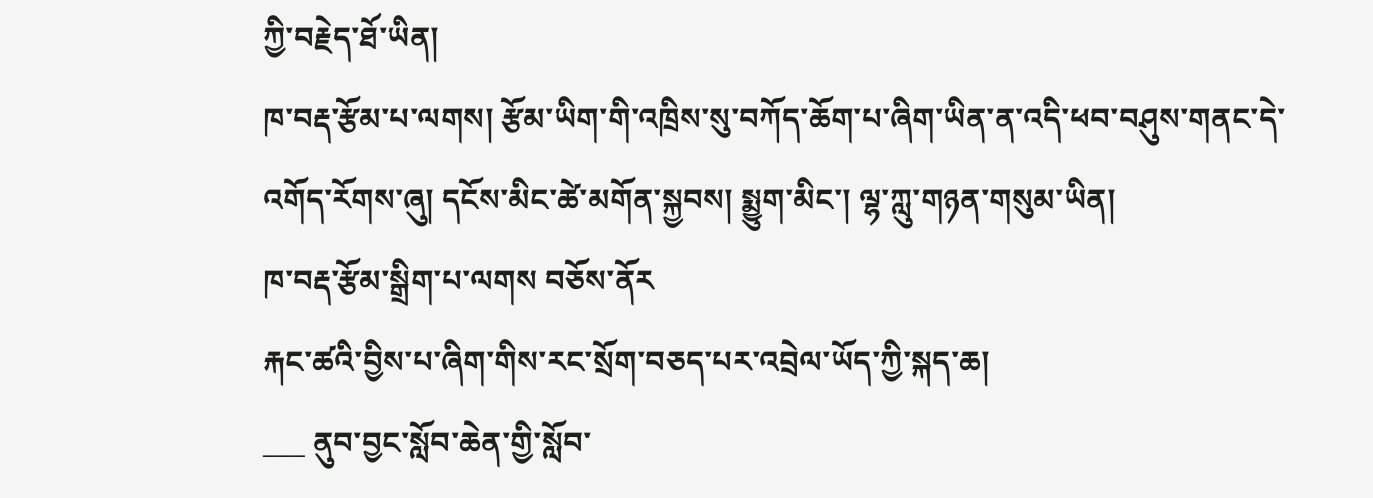ཀྱི་བརྗེད་ཐོ་ཡིན།
ཁ་བརྡ་རྩོམ་པ་ལགས། རྩོམ་ཡིག་གི་འཁྲིས་སུ་བཀོད་ཆོག་པ་ཞིག་ཡིན་ན་འདི་ཕབ་བཤུས་གནང་དེ་འགོད་རོགས་ཞུ། དངོས་མིང་ཚེ་མགོན་སྐྱབས། སྨྱུག་མིང་། ལྷ་ཀླུ་གཉན་གསུམ་ཡིན།
ཁ་བརྡ་རྩོམ་སྒྲིག་པ་ལགས བཅོས་ནོར
རྐང་ཚའི་བྱིས་པ་ཞིག་གིས་རང་སྲོག་བཅད་པར་འབྲེལ་ཡོད་ཀྱི་སྐད་ཆ།
___ ནུབ་བྱང་སློབ་ཆེན་གྱི་སློབ་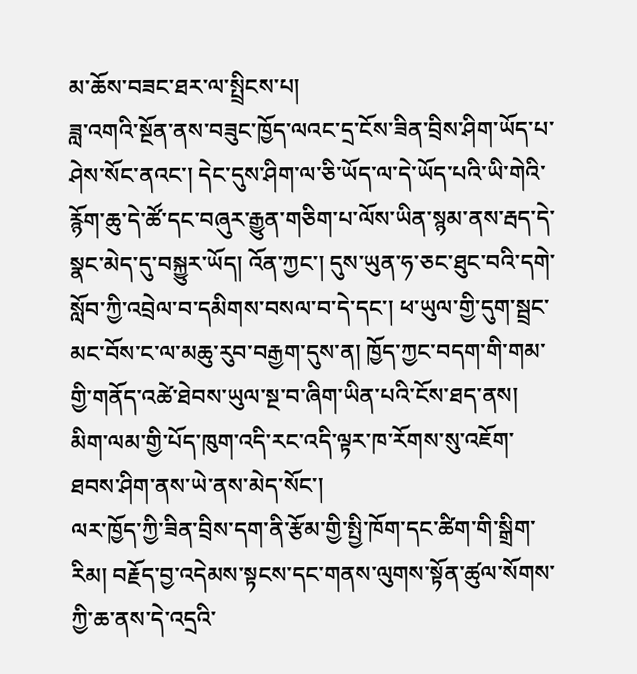མ་ཆོས་བཟང་ཐར་ལ་སྤྲིངས་པ།
ཟླ་འགའི་སྔོན་ནས་བཟུང་ཁྱོད་ལའང་དྲ་ངོས་ཟིན་བྲིས་ཤིག་ཡོད་པ་ཤེས་སོང་ནའང་། དེང་དུས་ཤིག་ལ་ཅི་ཡོད་ལ་དེ་ཡོད་པའི་ཡི་གེའི་རྙོག་ཆུ་དེ་ཚོ་དང་བཞུར་རྒྱུན་གཅིག་པ་ལོས་ཡིན་སྙམ་ནས་རྦད་དེ་སྣང་མེད་དུ་བསྐྱུར་ཡོད། འོན་ཀྱང་། དུས་ཡུན་ཧ་ཅང་ཐུང་བའི་དགེ་སློབ་ཀྱི་འབྲེལ་བ་དམིགས་བསལ་བ་དེ་དང་། ཕ་ཡུལ་གྱི་དུག་སྦྲང་མང་བོས་ང་ལ་མཆུ་རུབ་བརྒྱག་དུས་ན། ཁྱོད་ཀྱང་བདག་གི་གམ་གྱི་གནོད་འཚེ་ཐེབས་ཡུལ་སྔ་བ་ཞིག་ཡིན་པའི་ངོས་ཐད་ནས། མིག་ལམ་གྱི་པོད་ཁུག་འདི་རང་འདི་ལྟར་ཁ་རོགས་སུ་འཇོག་ཐབས་ཤིག་ནས་ཡེ་ནས་མེད་སོང་།
ལར་ཁྱོད་ཀྱི་ཟིན་བྲིས་དག་ནི་རྩོམ་གྱི་སྤྱི་ཁོག་དང་ཚིག་གི་སྒྲིག་རིམ། བརྗོད་བྱ་འདེམས་སྟངས་དང་གནས་ལུགས་སྟོན་ཚུལ་སོགས་ཀྱི་ཆ་ནས་དེ་འདྲའི་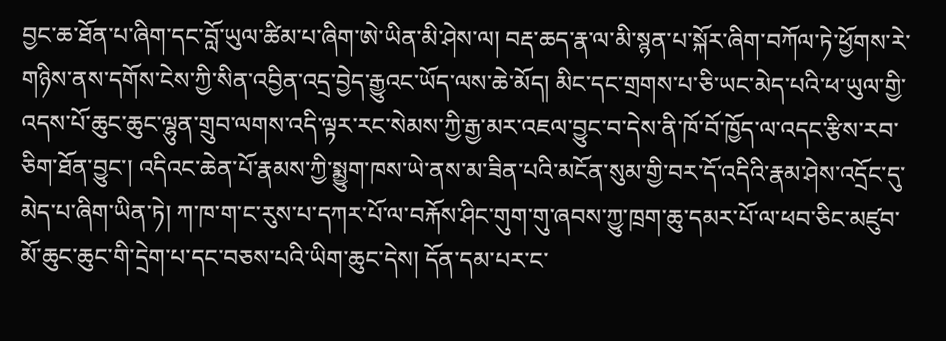བྱང་ཆ་ཐོན་པ་ཞིག་དང་བློ་ཡུལ་ཚིམ་པ་ཞིག་ཨེ་ཡིན་མི་ཤེས་ལ། བརྡ་ཆད་རྣ་ལ་མི་སྙན་པ་སྐོར་ཞིག་བཀོལ་ཏེ་ཕྱོགས་རེ་གཉིས་ནས་དགོས་ངེས་ཀྱི་སིན་འབྱིན་འདྲ་བྱེད་རྒྱུའང་ཡོད་ལས་ཆེ་མོད། མིང་དང་གྲགས་པ་ཅི་ཡང་མེད་པའི་ཕ་ཡུལ་གྱི་འདས་པོ་ཆུང་ཆུང་ལྷུན་གྲུབ་ལགས་འདི་ལྟར་རང་སེམས་ཀྱི་རྒྱ་མར་འཇལ་བྱུང་བ་དེས་ནི་ཁོ་བོ་ཁྱོད་ལ་འདང་རྩིས་རབ་ཅིག་ཐོན་བྱུང་། འདིའང་ཆེན་པོ་རྣམས་ཀྱི་སྨྱུག་ཁས་ཡེ་ནས་མ་ཟིན་པའི་མངོན་སུམ་གྱི་བར་དོ་འདིའི་རྣམ་ཤེས་འདྲོང་དུ་མེད་པ་ཞིག་ཡིན་ཏེ། ཀ་ཁ་ག་ང་རུས་པ་དཀར་པོ་ལ་བརྐོས་ཤིང་གུག་གུ་ཞབས་ཀྱུ་ཁྲག་ཆུ་དམར་པོ་ལ་ཕབ་ཅིང་མཛུབ་མོ་ཆུང་ཆུང་གི་དྲེག་པ་དང་བཅས་པའི་ཡིག་ཆུང་དེས། དོན་དམ་པར་ང་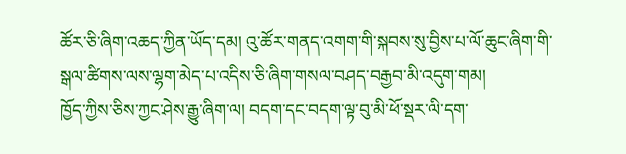ཚོར་ཅི་ཞིག་འཆད་ཀྱིན་ཡོད་དམ། འུ་ཚོར་གནད་འགག་གི་སྐབས་སུ་བྱིས་པ་ལོ་ཆུང་ཞིག་གི་སྒལ་ཚིགས་ལས་ལྷག་མེད་པ་འདིས་ཅི་ཞིག་གསལ་བཤད་བརྒྱབ་མི་འདུག་གམ།
ཁྱོད་ཀྱིས་ཅིས་ཀྱང་ཤེས་རྒྱུ་ཞིག་ལ། བདག་དང་བདག་ལྟ་བུ་མི་ཕོ་སྡར་ལི་དག་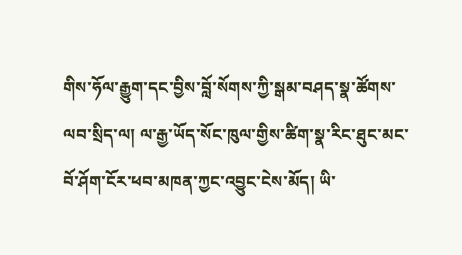གིས་ཧོལ་རྒྱུག་དང་བྱིས་བློ་སོགས་ཀྱི་སྒམ་བཤད་སྣ་ཚོགས་ལབ་སྲིད་ལ། ལ་རྒྱ་ཡོད་སོང་ཁུལ་གྱིས་ཚིག་སྣ་རིང་ཐུང་མང་བོ་ཤོག་ངོར་ཕབ་མཁན་ཀྱང་འབྱུང་ངེས་མོད། ཡི་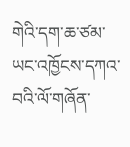གེའི་དག་ཆ་ཙམ་ཡང་འཁྱོངས་དཀའ་བའི་ལོ་གཞོན་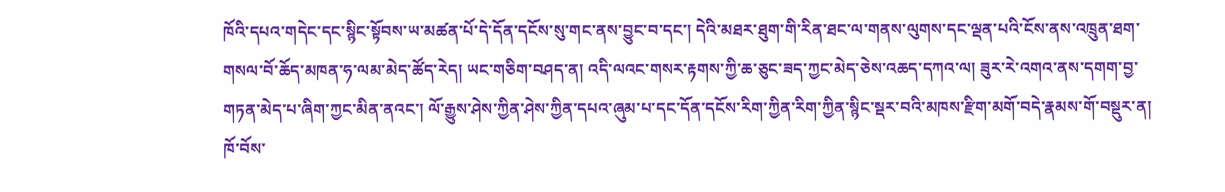ཁོའི་དཔའ་གདེང་དང་སྙིང་སྟོབས་ཡ་མཚན་པོ་དེ་དོན་དངོས་སུ་གང་ནས་བྱུང་བ་དང་། དེའི་མཐར་ཐུག་གི་རིན་ཐང་ལ་གནས་ལུགས་དང་ལྡན་པའི་ངོས་ནས་འཁྲུན་ཐག་གསལ་བོ་ཆོད་མཁན་ཧ་ལམ་མེད་ཚོད་རེད། ཡང་གཅིག་བཤད་ན། འདི་ལའང་གསར་རྟགས་ཀྱི་ཆ་ཅུང་ཟད་ཀྱང་མེད་ཅེས་འཆད་དཀའ་ལ། ཟུར་རེ་འགའ་ནས་དགག་བྱ་གཏན་མེད་པ་ཞིག་ཀྱང་མིན་ནའང་། ལོ་རྒྱུས་ཤེས་ཀྱིན་ཤེས་ཀྱིན་དཔའ་ཞུམ་པ་དང་དོན་དངོས་རིག་ཀྱིན་རིག་ཀྱིན་སྙིང་སྡར་བའི་མཁས་རྫིག་མགོ་བདེ་རྣམས་གོ་བསྡུར་ན། ཁོ་བོས་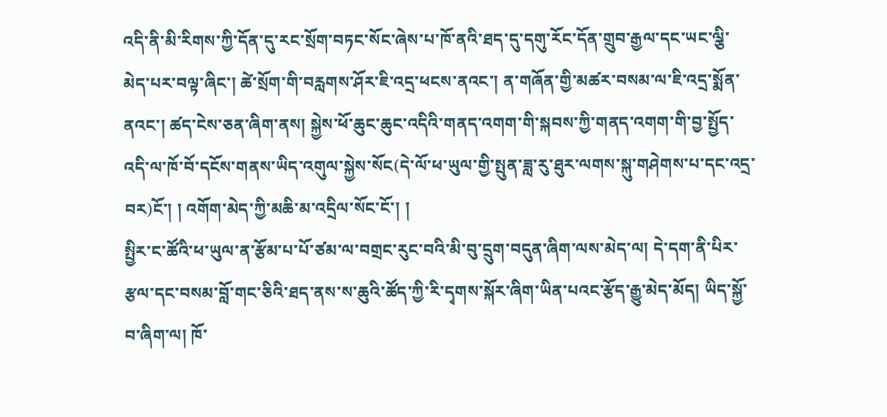འདི་ནི་མི་རིགས་ཀྱི་དོན་དུ་རང་སྲོག་བཏང་སོང་ཞེས་པ་ཁོ་ནའི་ཐད་དུ་དགུ་རོང་དོན་གྲུབ་རྒྱལ་དང་ཡང་ལྕི་མེད་པར་བལྟ་ཞིང་། ཚེ་སྲོག་གི་བརླགས་ཤོར་ཇི་འདྲ་ཕངས་ནའང་། ན་གཞོན་གྱི་མཚར་བསམ་ལ་ཇི་འདྲ་སྨོན་ནའང་། ཚད་ངེས་ཅན་ཞིག་ནས། སྐྱེས་ཕོ་ཆུང་ཆུང་འདིའི་གནད་འགག་གི་སྐབས་ཀྱི་གནད་འགག་གི་བྱ་སྤྱོད་འདི་ལ་ཁོ་བོ་དངོས་གནས་ཡིད་འགུལ་སྐྱེས་སོང(དེ་ལོ་ཕ་ཡུལ་གྱི་སྤུན་ཟླ་རུ་ཐུར་ལགས་སྐུ་གཤེགས་པ་དང་འདྲ་བར)ངོ་། ། འགོག་མེད་ཀྱི་མཆི་མ་འདྲིལ་སོང་ངོ་། །
སྤྱིར་ང་ཚོའི་ཕ་ཡུལ་ན་རྩོམ་པ་པོ་ཙམ་ལ་བགྲང་རུང་བའི་མི་བུ་དྲུག་བདུན་ཞིག་ལས་མེད་ལ། དེ་དག་ནི་པིར་རྩལ་དང་བསམ་བློ་གང་ཅིའི་ཐད་ནས་ས་ཆུའི་ཚོད་ཀྱི་རི་དྭགས་སྐོར་ཞིག་ཡིན་པའང་རྩོད་རྒྱུ་མེད་མོད། ཡིད་སྐྱོ་བ་ཞིག་ལ། ཁོ་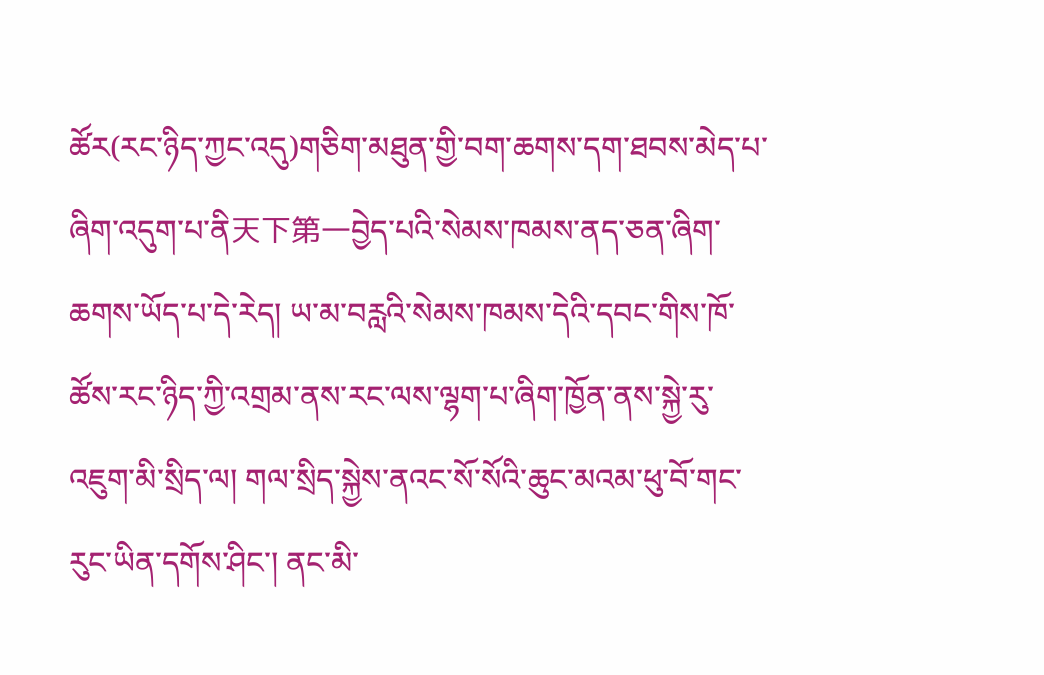ཚོར(རང་ཉིད་ཀྱང་འདུ)གཅིག་མཐུན་གྱི་བག་ཆགས་དག་ཐབས་མེད་པ་ཞིག་འདུག་པ་ནི天下第一བྱེད་པའི་སེམས་ཁམས་ནད་ཅན་ཞིག་ཆགས་ཡོད་པ་དེ་རེད། ཡ་མ་བརླའི་སེམས་ཁམས་དེའི་དབང་གིས་ཁོ་ཚོས་རང་ཉིད་ཀྱི་འགྲམ་ནས་རང་ལས་ལྷག་པ་ཞིག་ཁྱོན་ནས་སྐྱེ་རུ་འཇུག་མི་སྲིད་ལ། གལ་སྲིད་སྐྱེས་ནའང་སོ་སོའི་ཆུང་མའམ་ཕུ་བོ་གང་རུང་ཡིན་དགོས་ཤིང་། ནང་མི་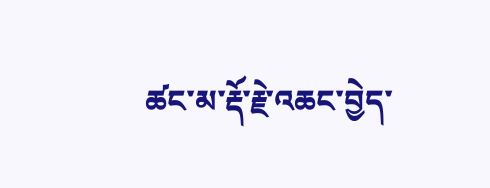ཚང་མ་རྡོ་རྗེ་འཆང་བྱེད་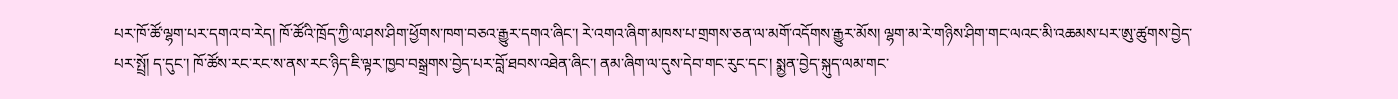པར་ཁོ་ཚོ་ལྷག་པར་དགའ་བ་རེད། ཁོ་ཚོའི་ཁྲོད་ཀྱི་ལ་ཤས་ཤིག་ཕྱོགས་ཁག་བཅའ་རྒྱུར་དགའ་ཞིང་། རེ་འགའ་ཞིག་མཁས་པ་གྲགས་ཅན་ལ་མགོ་འདོགས་རྒྱུར་མོས། ལྷག་མ་རེ་གཉིས་ཤིག་གང་ལའང་མི་འཆམས་པར་ཨུ་ཚུགས་བྱེད་པར་སྤྲོ། ད་དུང་། ཁོ་ཚོས་རང་རང་ས་ནས་རང་ཉིད་ཇི་ལྟར་ཁྱབ་བསྒྲགས་བྱེད་པར་བློ་ཐབས་འཐེན་ཞིང་། ནམ་ཞིག་ལ་དུས་དེབ་གང་རུང་དང་། སྨྱན་བྱེད་སྐུད་ལམ་གང་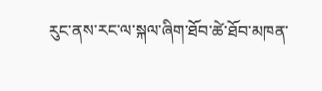རུང་ནས་རང་ལ་སྐལ་ཞིག་ཐོབ་ཚེ་ཐོབ་མཁན་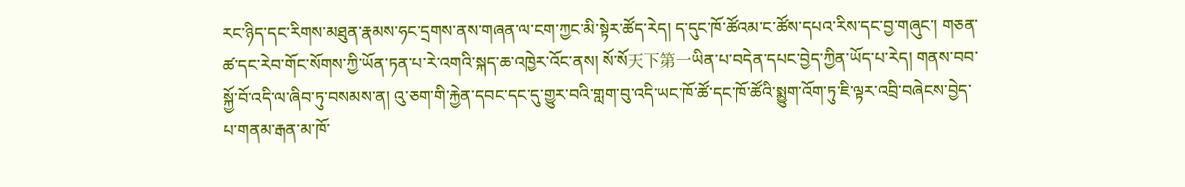རང་ཉིད་དང་རིགས་མཐུན་རྣམས་ཧང་དྲགས་ནས་གཞན་ལ་ངག་ཀྱང་མི་སྟེར་ཚོད་རེད། ད་དུང་ཁོ་ཚོའམ་ང་ཚོས་དཔའ་རིས་དང་བྱ་གཞུང་། གཅན་ཚ་དང་རེབ་གོང་སོགས་ཀྱི་ཡོན་ཏན་པ་རེ་འགའི་སྐད་ཆ་འཁྱེར་འོང་ནས། སོ་སོ天下第一ཡིན་པ་བདེན་དཔང་བྱེད་ཀྱིན་ཡོད་པ་རེད། གནས་བབ་སྐྱོ་བོ་འདི་ལ་ཞིབ་ཏུ་བསམས་ན། འུ་ཅག་གི་རྐྱེན་དབང་དང་དུ་གྱུར་བའི་གླག་བུ་འདི་ཡང་ཁོ་ཚོ་དང་ཁོ་ཚོའི་སྨྱུག་འོག་ཏུ་ཇི་ལྟར་འབྲི་བཞེངས་བྱེད་པ་གནམ་རྒན་མ་ཁོ་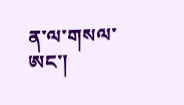ན་ལ་གསལ་ཨང་།